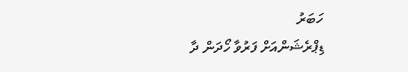ހަބަރު
ޑިޕްރެޝަންއަށް ފަރުވާ ހޯދަން ދާ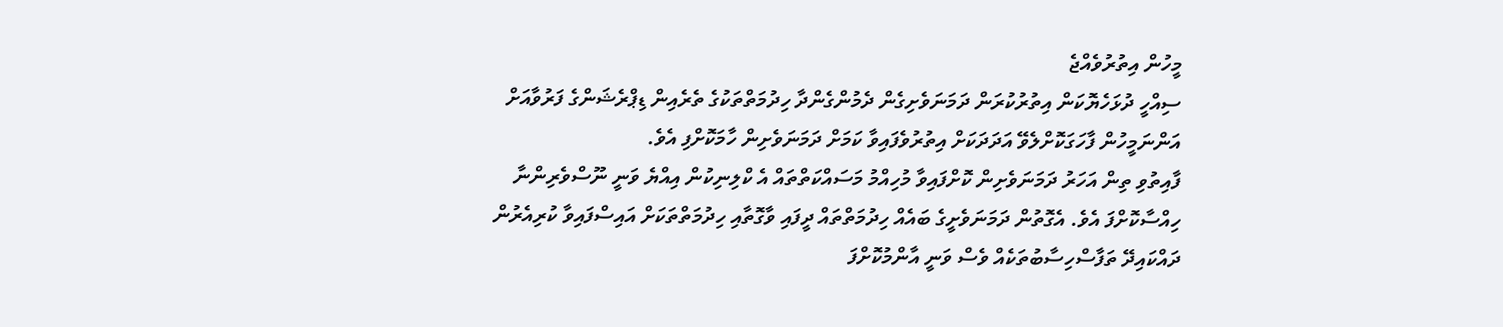މީހުން އިތުރުވެއްޖެ
ސިއްހީ ދުޅަހެޔޮކަން އިތުރުކުރަން ދަމަނަވެށިގެން ދެމުންގެންދާ ހިދުމަތްތަކުގެ ތެރެއިން ޑިޕްރެޝަންގެ ފަރުވާއަށް އަންނަމީހުން ފާހަގަކޮށްލެވޭ އަދަދަކަށް އިތުރުވެފައިވާ ކަމަށް ދަމަނަވެށިން ހާމަކޮށްފި އެވެ.
ފާއިތުވި ތިން އަހަރު ދަމަނަވެށިން ކޮށްފައިވާ މުހިއްމު މަސައްކަތްތައް އެ ކްލިނިކުން އިއްޔެ ވަނީ ނޫސްވެރިންނާ ހިއްސާކޮށްފަ އެވެ. އެގޮތުން ދަމަނަވެށީގެ ބައެއް ހިދުމަތްތައް ދީފައި ވާގޮތާއި ހިދުމަތްތަކަށް އައިސްފައިވާ ކުރިއެރުން ދައްކައިދޭ ތަފާސްހިސާބުތަކެއް ވެސް ވަނީ އާންމުކޮށްފަ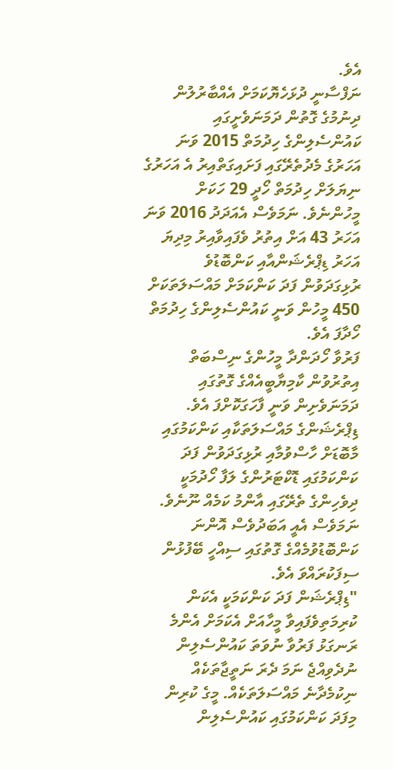އެވެ.
ނަފްސާނީ ދުޅަހެޔޮކަމަށް އެއްބާރުލުން ދިނުމުގެ ގޮތުން ދަމަނަވެށީގައި ކައުންސެލިންގެ ހިދުމަތް 2015 ވަނަ އަހަރުގެ މެދުތެރޭގައި ފަށައިގަތްއިރު އެ އަހަރުގެ ނިޔަލަށް ހިދުމަތް ހޯދީ 29 ހަކަށް މީހުންނެވެ. ނަމަވެސް އެއަދަދު 2016 ވަނަ އަހަރު 43 އަށް އިތުރު ވެފައިވާއިރު މިދިޔަ އަހަރު ޑިޕްރެޝަންއާއި ކަންބޮޑުވެ ރުޅިގަދަވުން ފަދަ ކަންކަމަށް މައްސަލަތަކަށް 450 މީހުން ވަނީ ކައުންސެލިންގެ ހިދުމަތް ހޯދާފަ އެވެ.
ފަރުވާ ހޯދަންދާ މީހުންގެ ނިސްބަތް އިތުރުވުން ކާމިޔާބީއެއްގެ ގޮތުގައި ދަމަނަވެށިން ވަނީ ފާހަގަކޮށްފަ އެވެ.
ޑިޕްރެޝަންގެ މައްސަލަތަކާއި ކަންކަމުގައި މާބޮޑަށް ހާސްވުމާއި ރުޅިގަދަވުން ފަދަ ކަންކަމުގައި ޑޮކްޓަރުންގެ ލަފާ ހޯދުމަކީ ދިވެހިންގެ ތެރޭގައި އާންމު ކަމެއް ނޫނެވެ. ނަމަވެސް އެއީ އަބަދުވެސް އޮންނަ ކަންބޮޑުވުމެއްގެ ގޮތުގައި ސިއްހީ ބޭފުޅުން ސިފަކުރައްވަ އެވެ.
"ޑިޕްރެޝަން ފަދަ ކަންކަމަކީ އެކަން ކުރިމަތިވެފައިވާ މީހާއަށް އެކަމަށް އެންމެ ރަނގަޅު ފަރުވާ ނުވަތަ ކައުންސެލިން ނުދެވިއްޖެ ނަމަ ދެރަ ނަތީޖާތަކެއް ނިކުމެދާނެ މައްސަލަތަކެއް. މީގެ ކުރިން މިފަދަ ކަންކަމުގައި ކައުންސެލިން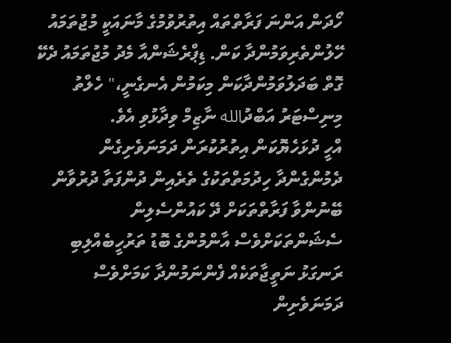ހޯދަން އަންނަ ފަރާތްތައް އިތުރުވުމުގެ މާނައަކީ މުޖުތަމައު ހޭލުންތެރިވަމުންދާ ކަން. ޑިޕްރެޝަންއާ މެދު މުޖުތަމައު ދެކޭ ގޮތް ބަދަލުވަމުންދާކަން މިކަމުން އެނގެނީ،" ހެލްތު މިނިސްޓަރު އަބްދުالله ނާޒިމް ވިދާޅުވި އެވެ.
އްހީ ދުޅަހެޔޮކަން އިތުރުކުރަން ދަމަނަވެށިގެން ދެމުންގެންދާ ހިދުމަތްތަކުގެ ތެރެއިން ދުންފަތާ ދުރުވާން ބޭނުންވާ ފަރާތްތަކަށް ދޭ ކައުންސެލިން ސެޝަންތަކަށްވެސް އާންމުންގެ ބޮޑު ތަރުހީބެއްލިބި ރަނގަޅު ނަތީޖާތަކެއް ފެންނަމުންދާ ކަމަށްވެސް ދަމަނަވެށިން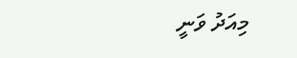މިއަދު ވަނީ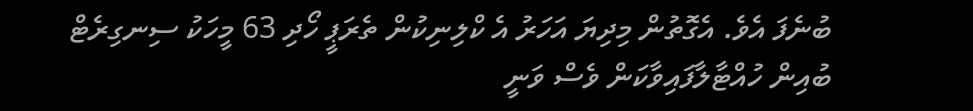ބުނެފަ އެވެ. އެގޮތުން މިދިޔަ އަހަރު އެ ކްލިނިކުން ތެރަޕީ ހޯދި 63 މީހަކު ސިނގިރެޓް ބުއިން ހުއްޓާލާފައިވާކަން ވެސް ވަނީ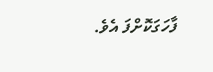ފާހަގަކޮށްފަ އެވެ.